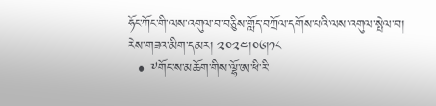ཧོང་ཀོང་གི་ལས་འགུལ་བ་བཅིུས་གློད་བཀྲོལ་དགོས་པའི་ལས་འགུལ་སྤེལ་བ།
རེས་གཟའ་མིག་དམར། ༢༠༢༤།༠༦།༡༨
  • ༸གོང་ས་མཆོག་གིས་ལྷོ་ཨ་ཕི་རི་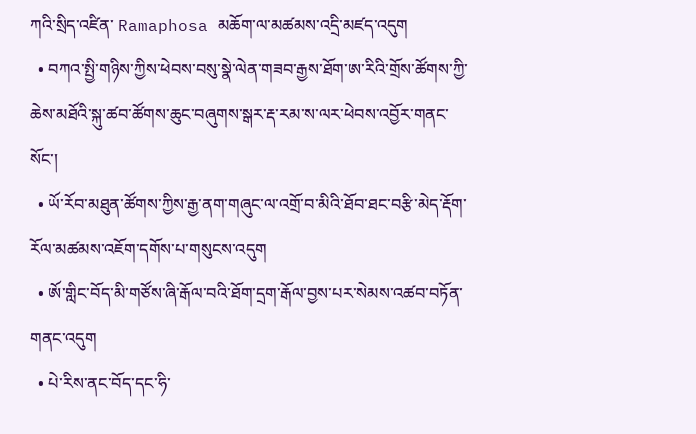ཀའི་སྲིད་འཛིན་ Ramaphosa མཆོག་ལ་མཚམས་འདྲི་མཛད་འདུག
  • བཀའ་སྤྱི་གཉིས་ཀྱིས་ཕེབས་བསུ་སྣེ་ལེན་གཟབ་རྒྱས་ཐོག་ཨ་རིའི་གྲོས་ཚོགས་ཀྱི་ཆེས་མཐོའི་སྐུ་ཚབ་ཚོགས་ཆུང་བཞུགས་སྒར་རྡ་རམ་ས་ལར་ཕེབས་འབྱོར་གནང་སོང་།
  • ཡོ་རོབ་མཐུན་ཚོགས་ཀྱིས་རྒྱ་ནག་གཞུང་ལ་འགྲོ་བ་མིའི་ཐོབ་ཐང་བརྩི་མེད་རྡོག་རོལ་མཚམས་འཇོག་དགོས་པ་གསུངས་འདུག
  • ཨོ་གླིང་བོད་མི་གཙོས་ཞི་རྒོལ་བའི་ཐོག་དྲག་རྒོལ་བྱས་པར་སེམས་འཚབ་བཏོན་གནང་འདུག
  • པེ་རིས་ནང་བོད་དང་ཧི་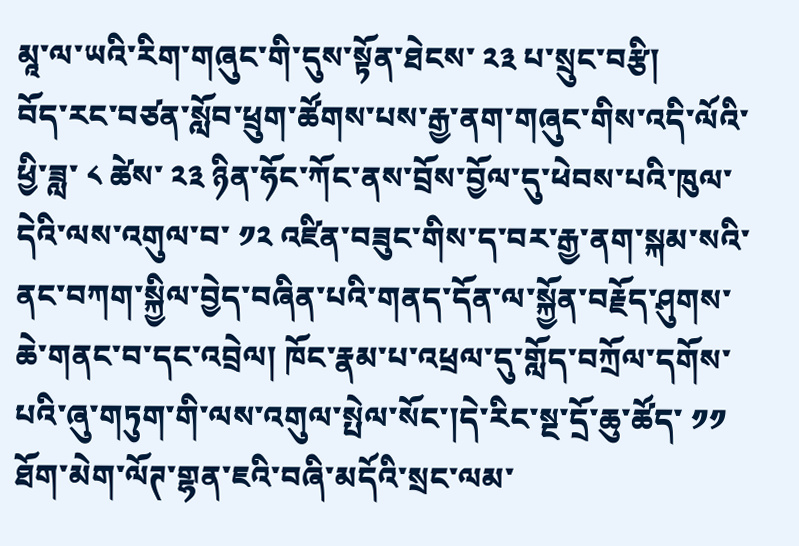མཱ་ལ་ཡའི་རིག་གཞུང་གི་དུས་སྟོན་ཐེངས་ ༢༣ པ་སྲུང་བརྩི།
བོད་རང་བཙན་སློབ་ཕྲུག་ཚོགས་པས་རྒྱ་ནག་གཞུང་གིས་འདི་ལོའི་ཕྱི་ཟླ་ ༨ ཚེས་ ༢༣ ཉིན་ཧོང་ཀོང་ནས་བྲོས་བྱོལ་དུ་ཕེབས་པའི་ཁུལ་དེའི་ལས་འགུལ་བ་ ༡༢ འཛིན་བཟུང་གིས་ད་བར་རྒྱ་ནག་སྐམ་སའི་ནང་བཀག་སྐྱིལ་བྱེད་བཞིན་པའི་གནད་དོན་ལ་སྐྱོན་བརྗོད་ཤུགས་ཆེ་གནང་བ་དང་འབྲེལ། ཁོང་རྣམ་པ་འཕྲལ་དུ་གློད་བཀྲོལ་དགོས་པའི་ཞུ་གཏུག་གི་ལས་འགུལ་སྤེལ་སོང་།དེ་རིང་སྔ་དྲོ་ཆུ་ཚོད་ ༡༡ ཐོག་མེག་ལོཊ་གྷན་ཇའི་བཞི་མདོའི་སྲང་ལམ་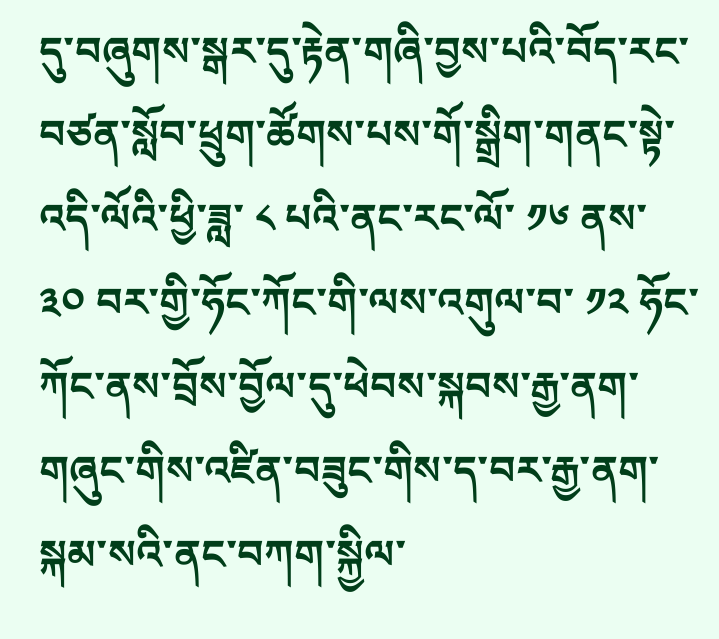དུ་བཞུགས་སྒར་དུ་རྟེན་གཞི་བྱས་པའི་བོད་རང་བཙན་སློབ་ཕྲུག་ཚོགས་པས་གོ་སྒྲིག་གནང་སྟེ་འདི་ལོའི་ཕྱི་ཟླ་ ༨ པའི་ནང་རང་ལོ་ ༡༦ ནས་ ༣༠ བར་གྱི་ཧོང་ཀོང་གི་ལས་འགུལ་བ་ ༡༢ ཧོང་ཀོང་ནས་བྲོས་བྱོལ་དུ་ཕེབས་སྐབས་རྒྱ་ནག་གཞུང་གིས་འཛིན་བཟུང་གིས་ད་བར་རྒྱ་ནག་སྐམ་སའི་ནང་བཀག་སྐྱིལ་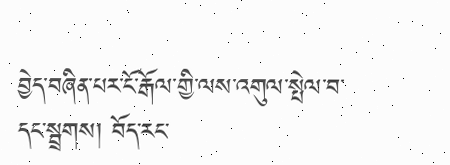བྱེད་བཞིན་པར་ངོ་རྒོལ་གྱི་ལས་འགུལ་སྤེལ་བ་དང་སྦྲགས། བོད་རང་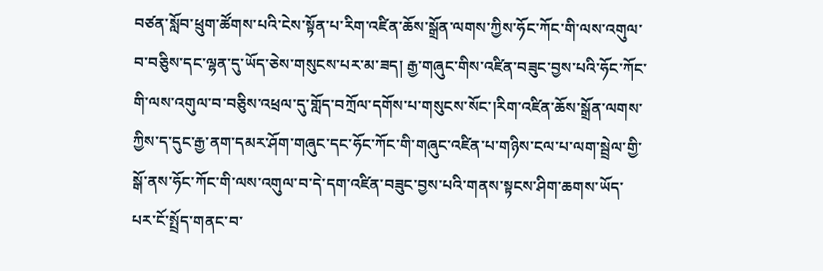བཙན་སློབ་ཕྲུག་ཚོགས་པའི་ངེས་སྟོན་པ་རིག་འཛིན་ཆོས་སྒྲོན་ལགས་ཀྱིས་ཧོང་ཀོང་གི་ལས་འགུལ་བ་བཅིུས་དང་ལྷན་དུ་ཡོད་ཅེས་གསུངས་པར་མ་ཟད། རྒྱ་གཞུང་གིས་འཛིན་བཟུང་བྱས་པའི་ཧོང་ཀོང་གི་ལས་འགུལ་བ་བཅིུས་འཕྲལ་དུ་གློད་བཀྲོལ་དགོས་པ་གསུངས་སོང་།རིག་འཛིན་ཆོས་སྒྲོན་ལགས་ཀྱིས་ད་དུང་རྒྱ་ནག་དམར་ཤོག་གཞུང་དང་ཧོང་ཀོང་གི་གཞུང་འཛིན་པ་གཉིས་ངལ་པ་ལག་སྦྲེལ་གྱི་སྒོ་ནས་ཧོང་ཀོང་གི་ལས་འགུལ་བ་དེ་དག་འཛིན་བཟུང་བྱས་པའི་གནས་སྟངས་ཤིག་ཆགས་ཡོད་པར་ངོ་སྤྲོད་གནང་བ་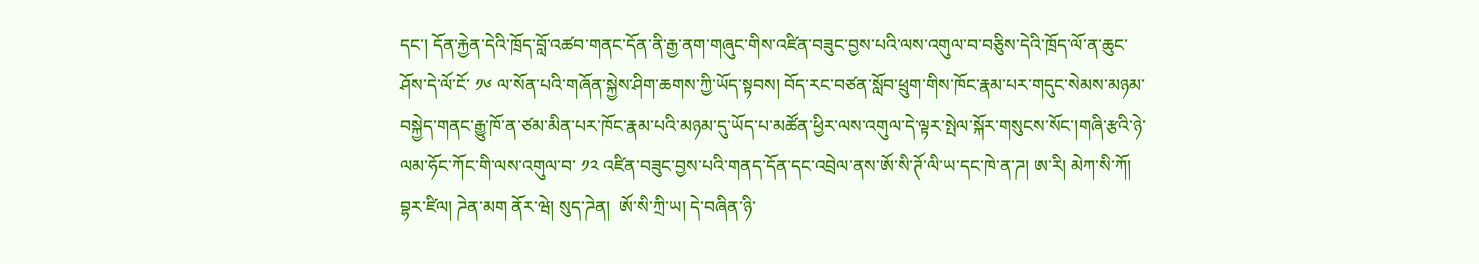དང་། དོན་རྐྱེན་དེའི་ཁྲོད་བློ་འཚབ་གནང་དོན་ནི་རྒྱ་ནག་གཞུང་གིས་འཛིན་བཟུང་བྱས་པའི་ལས་འགུལ་བ་བཅིུས་དེའི་ཁྲོད་ལོ་ན་ཆུང་ཤོས་དེ་ལོ་ངོ་ ༡༦ ལ་སོན་པའི་གཞོན་སྐྱེས་ཤིག་ཆགས་ཀྱི་ཡོད་སྟབས། བོད་རང་བཙན་སློབ་ཕྲུག་གིས་ཁོང་རྣམ་པར་གདུང་སེམས་མཉམ་བསྐྱེད་གནང་རྒྱུ་ཁོ་ན་ཙམ་མིན་པར་ཁོང་རྣམ་པའི་མཉམ་དུ་ཡོད་པ་མཚོན་ཕྱིར་ལས་འགུལ་དེ་ལྟར་སྤེལ་སྐོར་གསུངས་སོང་།གཞི་རྩའི་ཉེ་ལམ་ཧོང་ཀོང་གི་ལས་འགུལ་བ་ ༡༢ འཛིན་བཟུང་བྱས་པའི་གནད་དོན་དང་འབྲེལ་ནས་ཨོ་སི་ཊོ་ལི་ཡ་དང་ཁེ་ན་ཌ། ཨ་རི། མེཀ་སི་ཀོ། བྷར་ཛིལ། ཌེན་མག ནོར་ཝེ། སུད་ཌེན།  ཨོ་སི་ཀྲི་ཡ། དེ་བཞིན་ཉི་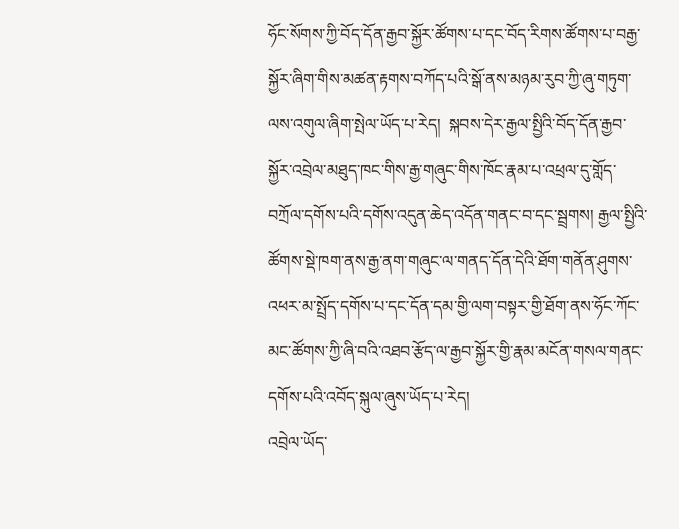ཧོང་སོགས་ཀྱི་བོད་དོན་རྒྱབ་སྐྱོར་ཚོགས་པ་དང་བོད་རིགས་ཚོགས་པ་བརྒྱ་སྐྱོར་ཞིག་གིས་མཚན་རྟགས་བཀོད་པའི་སྒོ་ནས་མཉམ་རུབ་ཀྱི་ཞུ་གཏུག་ལས་འགུལ་ཞིག་སྤེལ་ཡོད་པ་རེད།  སྐབས་དེར་རྒྱལ་སྤྱིའི་བོད་དོན་རྒྱབ་སྐྱོར་འབྲེལ་མཐུད་ཁང་གིས་རྒྱ་གཞུང་གིས་ཁོང་རྣམ་པ་འཕྲལ་དུ་གློད་བཀྲོལ་དགོས་པའི་དགོས་འདུན་ཆེད་འདོན་གནང་བ་དང་སྦྲགས། རྒྱལ་སྤྱིའི་ཚོགས་སྡེ་ཁག་ནས་རྒྱ་ནག་གཞུང་ལ་གནད་དོན་དེའི་ཐོག་གནོན་ཤུགས་འཕར་མ་སྤྲོད་དགོས་པ་དང་དོན་དམ་གྱི་ལག་བསྟར་གྱི་ཐོག་ནས་ཧོང་ཀོང་མང་ཚོགས་ཀྱི་ཞི་བའི་འཐབ་རྩོད་ལ་རྒྱབ་སྐྱོར་གྱི་རྣམ་མངོན་གསལ་གནང་དགོས་པའི་འབོད་སྐུལ་ཞུས་ཡོད་པ་རེད།
འབྲེལ་ཡོད་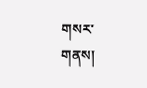གསར་གནས།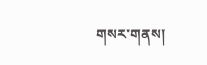གསར་གནས།